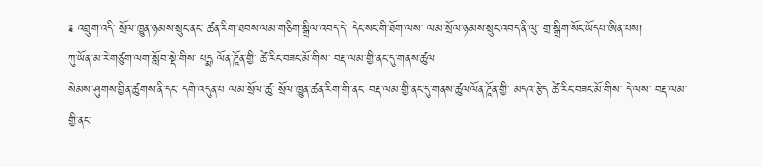༉ འབྲུག་འདི་ སྲོལ་ཁྱུན་ཉམས་སྲུང་ནང་ ཚན་རིག་ཐབས་ལམ་གཅིག་སྒྲིལ་འབད་དེ་ དེང་སང་གི་ཐོག་ལས་ ལམ་སྲོལ་ཉམས་སྲུང་འབད་ནི་ལུ་ གྲ་སྒྲིག་སོང་ཡོདཔ་ཨིན་པས།
ཀུ་ཡོན་མ་རེ་གཙུག་ལག་སློབ་སྡེ་གིས་ པདྨ ལོན་ཌཱོན་གྱི་ ཚེ་རིང་བཟང་མོ་གིས་ བརྡ་ལམ་གྱི་ནང་དུ་གནས་ཚུལ
སེམས་ཤུགས་བྱིན་ཚུགས་ནི་དང་ དགེ་འདུན་པ ལམ་སྲོལ་ཚུ་ སྲོལ་ཁྱུན་ཚན་རིག་གི་ནང་ བརྡ་ལམ་གྱི་ནང་དུ་གནས་ཚུལལོན་ཌཱོན་གྱི་ མདའ་རྩེད ཚེ་རིང་བཟང་མོ་གིས་ དེ་ལས་ བརྡ་ལམ་གྱི་ནང་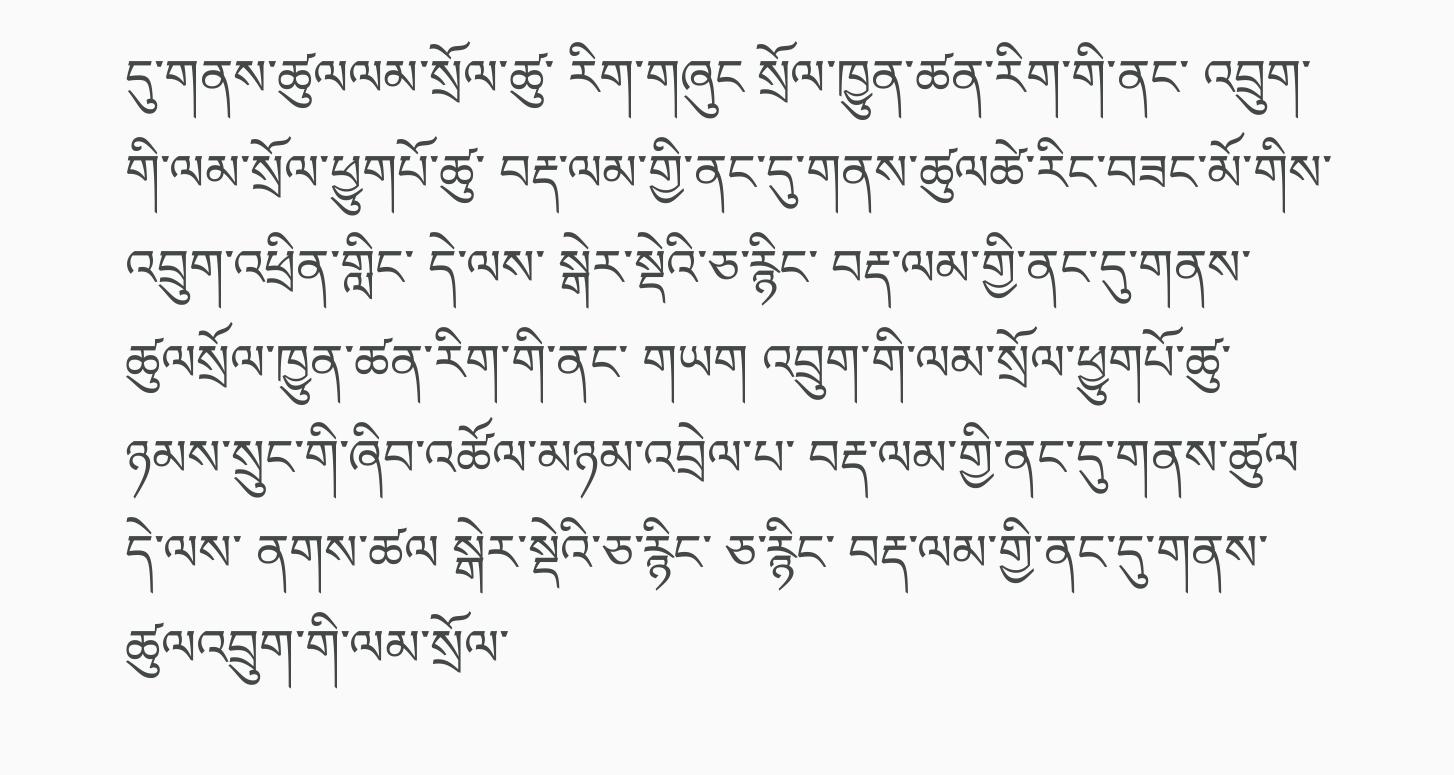དུ་གནས་ཚུལལམ་སྲོལ་ཚུ་ རིག་གཞུང སྲོལ་ཁྱུན་ཚན་རིག་གི་ནང་ འབྲུག་གི་ལམ་སྲོལ་ཕྱུགཔོ་ཚུ་ བརྡ་ལམ་གྱི་ནང་དུ་གནས་ཚུལཚེ་རིང་བཟང་མོ་གིས་ འབྲུག་འཕྲིན་གླིང་ དེ་ལས་ སྒེར་སྡེའི་ཅ་རྙིང་ བརྡ་ལམ་གྱི་ནང་དུ་གནས་ཚུལསྲོལ་ཁྱུན་ཚན་རིག་གི་ནང་ གཡག འབྲུག་གི་ལམ་སྲོལ་ཕྱུགཔོ་ཚུ་ ཉམས་སྲུང་གི་ཞིབ་འཚོལ་མཉམ་འབྲེལ་པ་ བརྡ་ལམ་གྱི་ནང་དུ་གནས་ཚུལ
དེ་ལས་ ནགས་ཚལ སྒེར་སྡེའི་ཅ་རྙིང་ ཅ་རྙིང་ བརྡ་ལམ་གྱི་ནང་དུ་གནས་ཚུལའབྲུག་གི་ལམ་སྲོལ་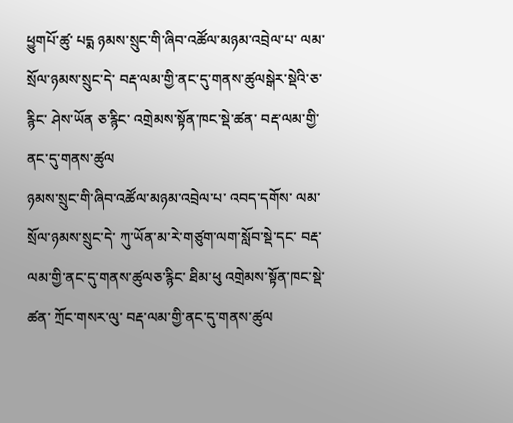ཕྱུགཔོ་ཚུ་ པདྨ ཉམས་སྲུང་གི་ཞིབ་འཚོལ་མཉམ་འབྲེལ་པ་ ལམ་སྲོལ་ཉམས་སྲུང་དེ་ བརྡ་ལམ་གྱི་ནང་དུ་གནས་ཚུལསྒེར་སྡེའི་ཅ་རྙིང་ ཤེས་ཡོན ཅ་རྙིང་ འགྲེམས་སྟོན་ཁང་སྡེ་ཚན་ བརྡ་ལམ་གྱི་ནང་དུ་གནས་ཚུལ
ཉམས་སྲུང་གི་ཞིབ་འཚོལ་མཉམ་འབྲེལ་པ་ འབད་དགོས་ ལམ་སྲོལ་ཉམས་སྲུང་དེ་ ཀུ་ཡོན་མ་རེ་གཙུག་ལག་སློབ་སྡེ་དང་ བརྡ་ལམ་གྱི་ནང་དུ་གནས་ཚུལཅ་རྙིང་ ཐིམ་ཕུ འགྲེམས་སྟོན་ཁང་སྡེ་ཚན་ ཀྲོང་གསར་ལུ་ བརྡ་ལམ་གྱི་ནང་དུ་གནས་ཚུལ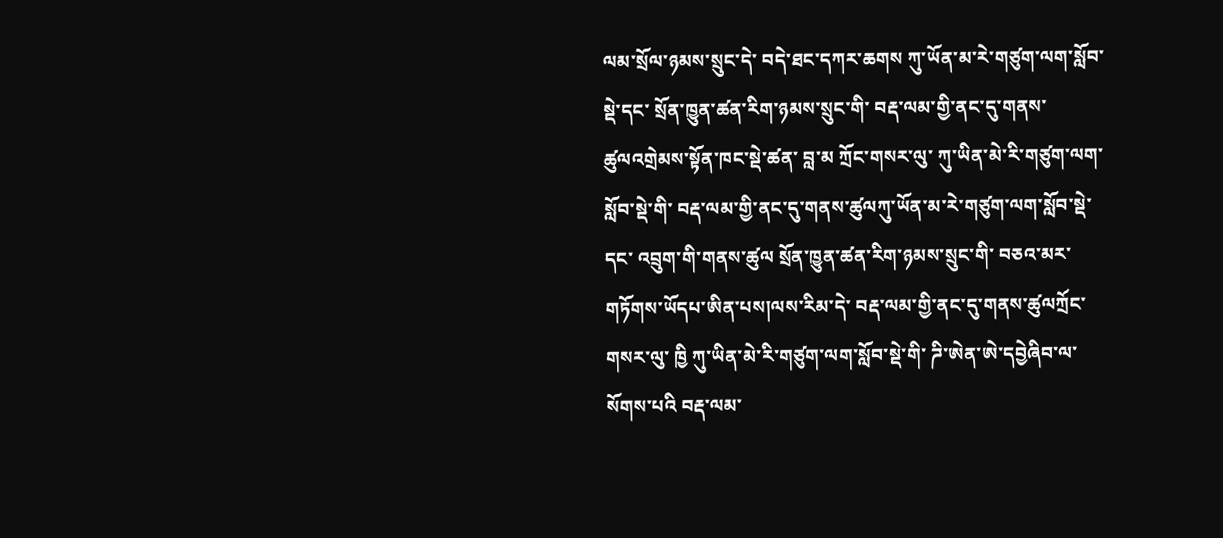ལམ་སྲོལ་ཉམས་སྲུང་དེ་ བདེ་ཐང་དཀར་ཆགས ཀུ་ཡོན་མ་རེ་གཙུག་ལག་སློབ་སྡེ་དང་ སྲོན་ཁྱུན་ཚན་རིག་ཉམས་སྲུང་གི་ བརྡ་ལམ་གྱི་ནང་དུ་གནས་ཚུལའགྲེམས་སྟོན་ཁང་སྡེ་ཚན་ བླ་མ ཀྲོང་གསར་ལུ་ ཀུ་ཡིན་མེ་རི་གཙུག་ལག་སློབ་སྡེ་གི་ བརྡ་ལམ་གྱི་ནང་དུ་གནས་ཚུལཀུ་ཡོན་མ་རེ་གཙུག་ལག་སློབ་སྡེ་དང་ འབྲུག་གི་གནས་ཚུལ སྲོན་ཁྱུན་ཚན་རིག་ཉམས་སྲུང་གི་ བཅའ་མར་གཏོགས་ཡོདཔ་ཨིན་པས།ལས་རིམ་དེ་ བརྡ་ལམ་གྱི་ནང་དུ་གནས་ཚུལཀྲོང་གསར་ལུ་ ཁྱི ཀུ་ཡིན་མེ་རི་གཙུག་ལག་སློབ་སྡེ་གི་ ཌི་ཨེན་ཨེ་དབྱེཞིབ་ལ་སོགས་པའི བརྡ་ལམ་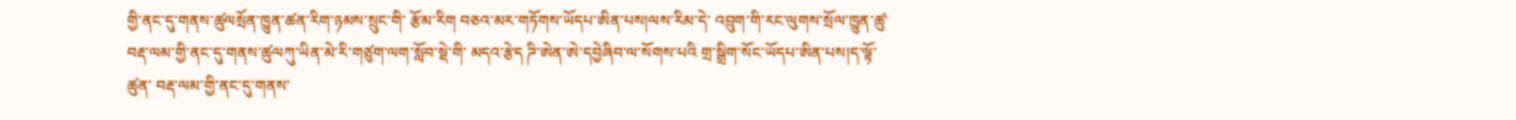གྱི་ནང་དུ་གནས་ཚུལསྲོན་ཁྱུན་ཚན་རིག་ཉམས་སྲུང་གི་ རྩོམ་རིག བཅའ་མར་གཏོགས་ཡོདཔ་ཨིན་པས།ལས་རིམ་དེ་ འབྲུག་གི་རང་ལུགས་སྲོལ་ཁྱུན་ཚུ་ བརྡ་ལམ་གྱི་ནང་དུ་གནས་ཚུལཀུ་ཡིན་མེ་རི་གཙུག་ལག་སློབ་སྡེ་གི་ མདའ་རྩེད ཌི་ཨེན་ཨེ་དབྱེཞིབ་ལ་སོགས་པའི གྲ་སྒྲིག་སོང་ཡོདཔ་ཨིན་པས།ད་ལྟོ་ཚུན་ བརྡ་ལམ་གྱི་ནང་དུ་གནས་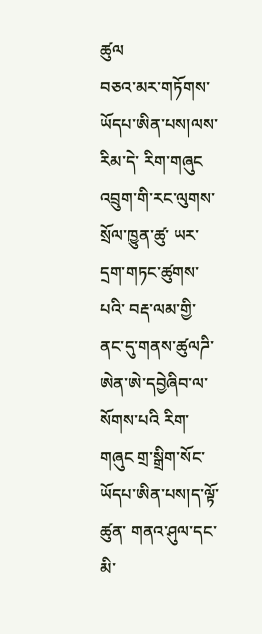ཚུལ
བཅའ་མར་གཏོགས་ཡོདཔ་ཨིན་པས།ལས་རིམ་དེ་ རིག་གཞུང འབྲུག་གི་རང་ལུགས་སྲོལ་ཁྱུན་ཚུ་ ཡར་དྲག་གཏང་ཚུགས་པའི་ བརྡ་ལམ་གྱི་ནང་དུ་གནས་ཚུལཌི་ཨེན་ཨེ་དབྱེཞིབ་ལ་སོགས་པའི རིག་གཞུང གྲ་སྒྲིག་སོང་ཡོདཔ་ཨིན་པས།ད་ལྟོ་ཚུན་ གནའ་ཤུལ་དང་མི་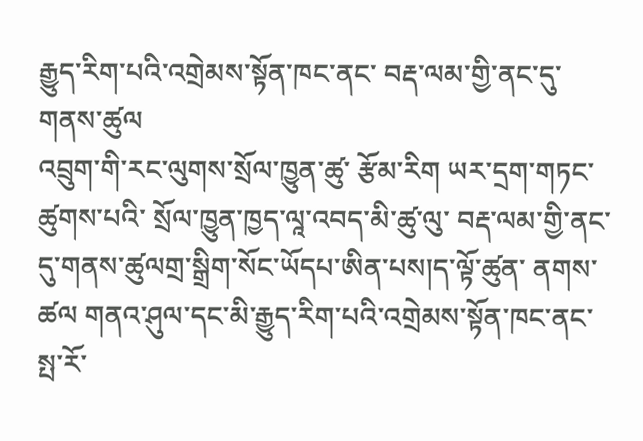རྒྱུད་རིག་པའི་འགྲེམས་སྟོན་ཁང་ནང་ བརྡ་ལམ་གྱི་ནང་དུ་གནས་ཚུལ
འབྲུག་གི་རང་ལུགས་སྲོལ་ཁྱུན་ཚུ་ རྩོམ་རིག ཡར་དྲག་གཏང་ཚུགས་པའི་ སྲོལ་ཁྱུན་ཁྱད་ལཱ་འབད་མི་ཚུ་ལུ་ བརྡ་ལམ་གྱི་ནང་དུ་གནས་ཚུལགྲ་སྒྲིག་སོང་ཡོདཔ་ཨིན་པས།ད་ལྟོ་ཚུན་ ནགས་ཚལ གནའ་ཤུལ་དང་མི་རྒྱུད་རིག་པའི་འགྲེམས་སྟོན་ཁང་ནང་ སྤ་རོ་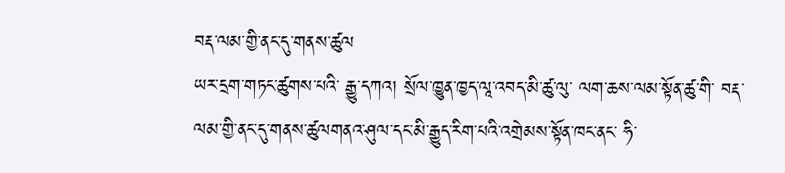བརྡ་ལམ་གྱི་ནང་དུ་གནས་ཚུལ
ཡར་དྲག་གཏང་ཚུགས་པའི་ རྒྱུ་དཀའ། སྲོལ་ཁྱུན་ཁྱད་ལཱ་འབད་མི་ཚུ་ལུ་ ལག་ཆས་ལམ་སྟོན་ཚུ་གི་ བརྡ་ལམ་གྱི་ནང་དུ་གནས་ཚུལགནའ་ཤུལ་དང་མི་རྒྱུད་རིག་པའི་འགྲེམས་སྟོན་ཁང་ནང་ ཧི་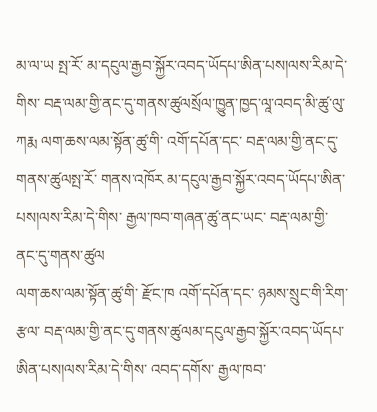མ་ལ་ཡ སྤ་རོ་ མ་དངུལ་རྒྱབ་སྐྱོར་འབད་ཡོདཔ་ཨིན་པས།ལས་རིམ་དེ་གིས་ བརྡ་ལམ་གྱི་ནང་དུ་གནས་ཚུལསྲོལ་ཁྱུན་ཁྱད་ལཱ་འབད་མི་ཚུ་ལུ་ ཀརྨ ལག་ཆས་ལམ་སྟོན་ཚུ་གི་ འགོ་དཔོན་དང་ བརྡ་ལམ་གྱི་ནང་དུ་གནས་ཚུལསྤ་རོ་ གནས་འཁོར མ་དངུལ་རྒྱབ་སྐྱོར་འབད་ཡོདཔ་ཨིན་པས།ལས་རིམ་དེ་གིས་ རྒྱལ་ཁབ་གཞན་ཚུ་ནང་ཡང་ བརྡ་ལམ་གྱི་ནང་དུ་གནས་ཚུལ
ལག་ཆས་ལམ་སྟོན་ཚུ་གི་ རྫོང་ཁ འགོ་དཔོན་དང་ ཉམས་སྲུང་གི་རིག་རྩལ་ བརྡ་ལམ་གྱི་ནང་དུ་གནས་ཚུལམ་དངུལ་རྒྱབ་སྐྱོར་འབད་ཡོདཔ་ཨིན་པས།ལས་རིམ་དེ་གིས་ འབད་དགོས་ རྒྱལ་ཁབ་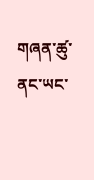གཞན་ཚུ་ནང་ཡང་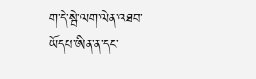ག་དེ་སྦེ་ལག་ལེན་འཐབ་ཡོདཔ་ཨིན་ན་དང་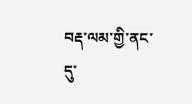བརྡ་ལམ་གྱི་ནང་དུ་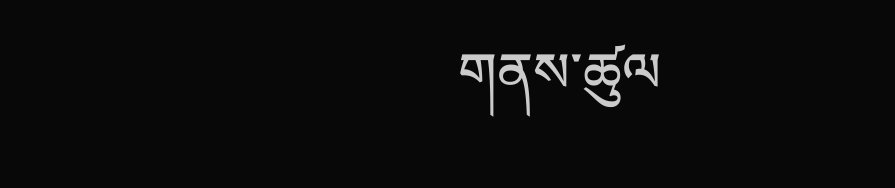གནས་ཚུལ